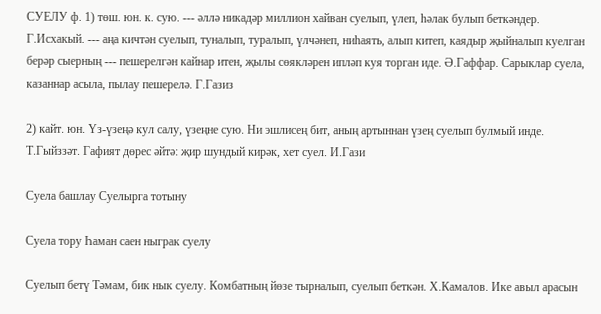СУЕЛУ ф. 1) төш. юн. к. сую. --- әллә никадәр миллион хайван суелып, үлеп, һәлак булып беткәндер. Г.Исхакый. --- аңа кичтән суелып, туналып, туралып, үлчәнеп, ниһаять, алып китеп, каядыр җыйналып куелган берәр сыерның --- пешерелгән кайнар итен, җылы сөякләрен ипләп куя торган иде. Ә.Гаффар. Сарыклар суела, казаннар асыла, пылау пешерелә. Г.Газиз

2) кайт. юн. Үз-үзеңә кул салу, үзеңне сую. Ни эшлисең бит, аның артыннан үзең суелып булмый инде. Т.Гыйззәт. Гафият дөрес әйтә: җир шундый кирәк, хет суел. И.Гази

Суела башлау Суелырга тотыну

Суела тору Һаман саен ныграк суелу

Суелып бетү Тәмам, бик нык суелу. Комбатның йөзе тырналып, суелып беткән. Х.Камалов. Ике авыл арасын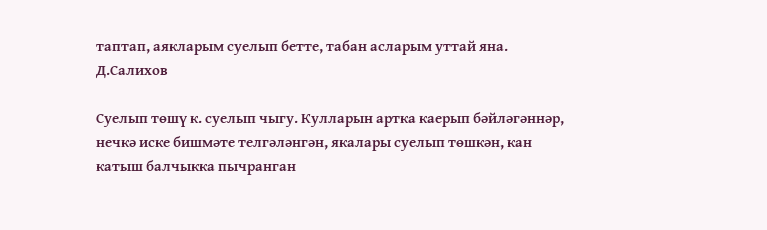таптап, аякларым суелып бетте, табан асларым уттай яна. Д.Салихов

Суелып төшү к. суелып чыгу. Кулларын артка каерып бәйләгәннәр, нечкә иске бишмәте телгәләнгән, якалары суелып төшкән, кан катыш балчыкка пычранган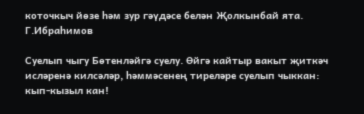коточкыч йөзе һәм зур гәүдәсе белән Җолкынбай ята. Г.Ибраһимов

Суелып чыгу Бөтенләйгә суелу. Өйгә кайтыр вакыт җиткәч исләренә килсәләр, һәммәсенең тиреләре суелып чыккан: кып-кызыл кан!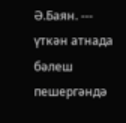Ә.Баян. --- үткән атнада бәлеш пешергәндә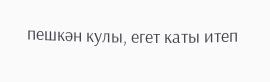пешкән кулы, егет каты итеп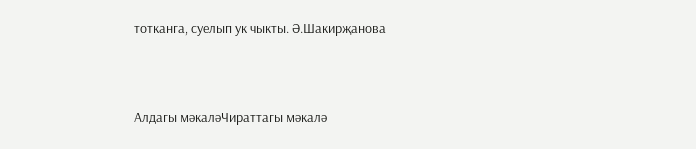тотканга, суелып ук чыкты. Ә.Шакирҗанова



Алдагы мәкаләЧираттагы мәкалә